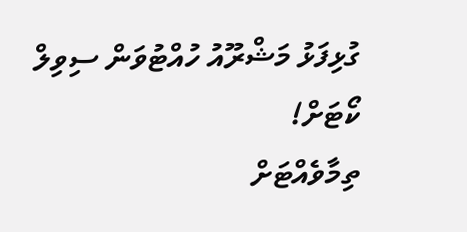ގުޅިފަޅު މަޝްރޫއު ހުއްޓުވަން ސިވިލް ކޯޓަށް!
ތިމާވެއްޓަށް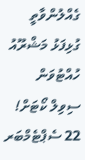ގެއްލުންވާތީ ގުޅިފަޅު މަޝްރޫއު ހުއްޓުވަން ސިވިލް ކޯޓަށް!
22 ސެޕްޓެމްބަރ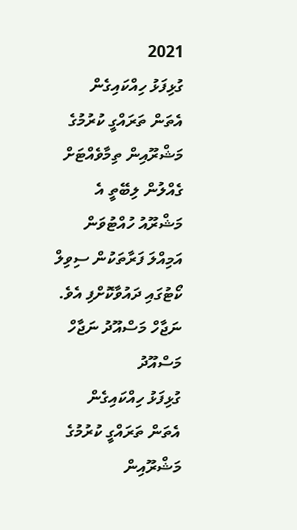2021
ގުޅިފަޅު ހިއްކައިގެން އެތަން ތަރައްގީ ކުރުމުގެ މަޝްރޫއިން ތިމާވެއްޓަށް ގެއްލުން ލިބޭތީ އެ މަޝްރޫއު ހުއްޓުވަން އަމިއްލަ ފަރާތަކުން ސިވިލް ކޯޓުގައި ދައުވާކޮށްފި އެވެ.
ނަޖާހް މަސްއޫދު ނަޖާހް މަސްއޫދު
ގުޅިފަޅު ހިއްކައިގެން އެތަން ތަރައްގީ ކުރުމުގެ މަޝްރޫއިން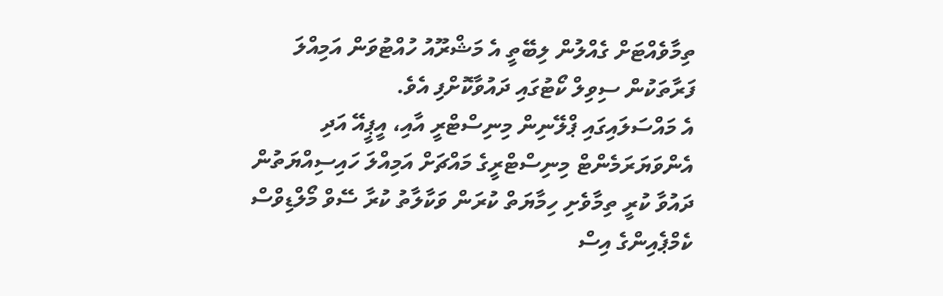ތިމާވެއްޓަށް ގެއްލުން ލިބޭތީ އެ މަޝްރޫއު ހުއްޓުވަން އަމިއްލަ ފަރާތަކުން ސިވިލް ކޯޓުގައި ދައުވާކޮށްފި އެވެ.
އެ މައްސަލައިގައި ޕްލޭނިން މިނިސްޓްރީ އާއި، އީޕީއޭ އަދި އެންވަޔަރަމެންޓް މިނިސްޓްރީގެ މައްޗަށް އަމިއްލަ ހައިސިއްޔަތުން ދައުވާ ކުރީ ތިމާވެށި ހިމާޔަތް ކުރަން ވަކާލާތު ކުރާ ސޭވް މޯލްޑިވްސް ކެމްޕެއިންގެ އިސް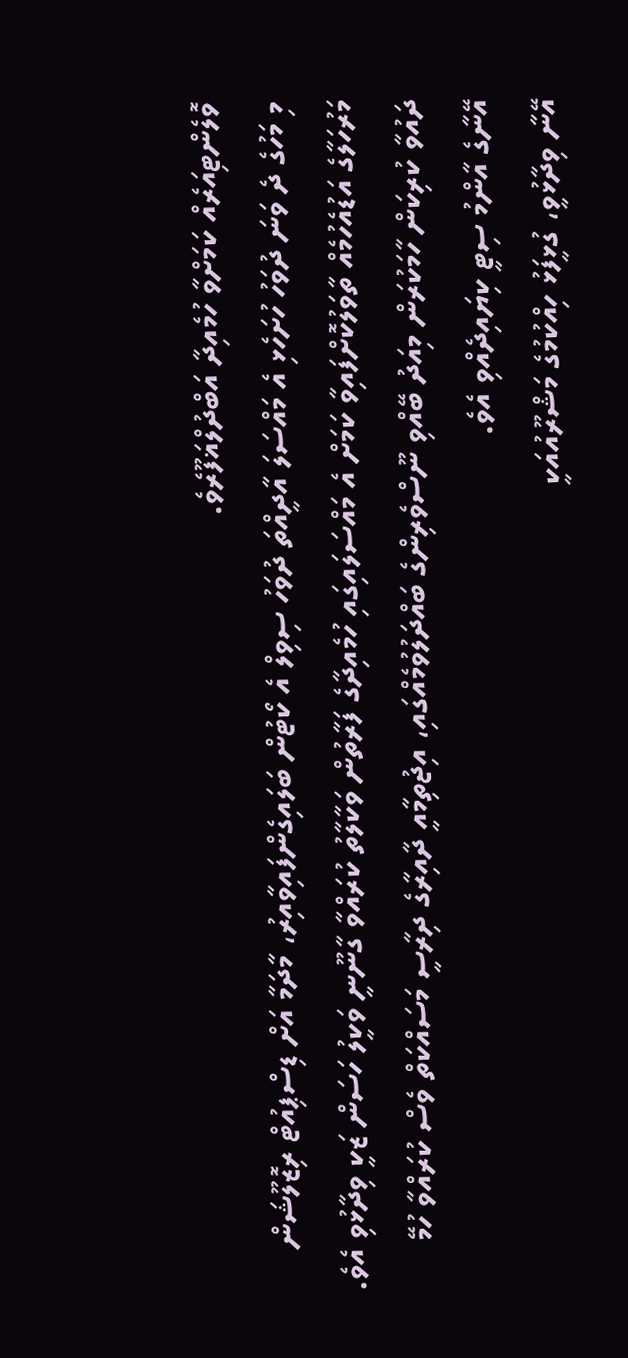ވޮލެންޓިއަރެއް ކަމަށްވާ ހުމެއިދާ އަބްދުލްޣަފޫރެވެ.
މި މަހުގެ ދެ ވަނަ ދުވަހު ހުށަހެޅި އެ މައްސަލަ އާދީއްތަ ދުވަހު ސިވިލް އެ ކޯޓުން ބަލައިގެންފައިވާއިރު، މާދަމާ އަށް ޑިސްޕިއުޓް ރިޒޮލޫޝަން މަރުހަލާގެ އަޑުއެހުމެއް ތާވަލުކޮށްފައިވާ ކަމަށް އެ މައްސަލައިގައި ހުމެއިދާގެ ފަރާތުން ވަކާލާތު ކުރައްވާ ގާނޫނީ ވަކީލު ހަސަން ޒަކީ ވިދާޅުވި އެވެ.
ދައުވާ ކުރިކަން ހާމަކުރަން މިއަދު ބޭއްވި ނޫސްވެރިންގެ ބައްދަލުވުމެއްގައި، އިޖުތިމާއީ ދާއިރާގެ ދިރާސީ މަސައްކަތް ވެސް ކުރައްވާ ހުމޭ އޭނާގެ އާންމު ސިޓީ ކިޔައިދެއްވި އެވެ.
އޭނާ ވިދާޅުވީ، ގުޅީފަޅު ހިއްކުމުގެ މަޝްރޫއުއަކީ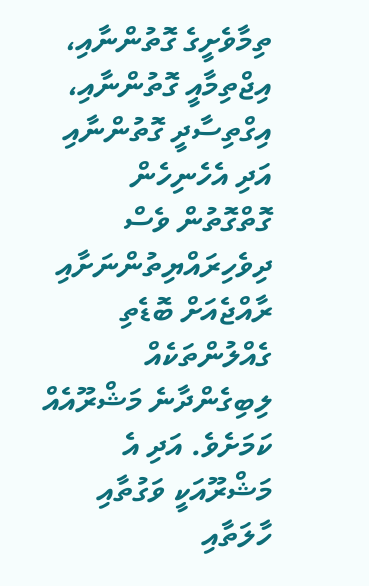ތިމާވެށީގެ ގޮތުންނާއި، އިޖްތިމާއީ ގޮތުންނާއި، އިގްތިސާދީ ގޮތުންނާއި އަދި އެހެނިހެން ގޮތްގޮތުން ވެސް ދިވެހިރައްޔިތުންނަށާއި ރާއްޖެއަށް ބޮޑެތި ގެއްލުންތަކެއް ލިބިގެންދާނެ މަޝްރޫއެއް ކަމަށެވެ. އަދި އެ މަޝްރޫއަކީ ވަގުތާއި ހާލަތާއި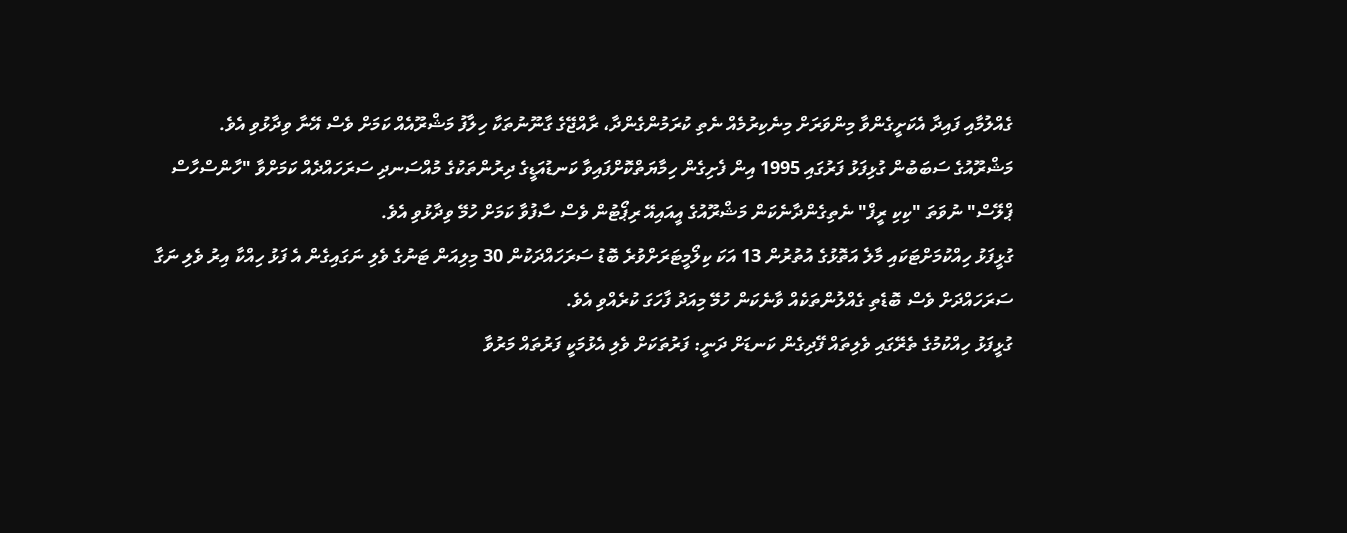ގެއްލުމާއި ފައިދާ އެކަށީގެންވާ މިންވަރަށް މިނެކިރުމެއް ނެތި ކުރަމުންގެންދާ، ރާއްޖޭގެ ގާނޫނުތަކާ ހިލާފު މަޝްރޫއެއް ކަމަށް ވެސް އޭނާ ވިދާޅުވި އެވެ.
މަޝްރޫއުގެ ސަބަބުން ގުޅިފަޅު ފަރުގައި 1995 އިން ފެށިގެން ހިމާޔަތްކޮށްފައިވާ ކަނޑުއަޑީގެ ދިރުންތަކުގެ މުއްސަނދި ސަރަހައްދެއް ކަމަށްވާ "ހާންސްހާސް ޕްލޭސް" ނުވަތަ "ކިކި ރީފް" ނެތިގެންދާނެކަން މަޝްރޫއުގެ އީއައިއޭ ރިޕޯޓުން ވެސް ސާފުވާ ކަމަށް ހުމޭ ވިދާޅުވި އެވެ.
ގުޅީފަޅު ހިއްކުމަށްޓަކައި މާލެ އަތޮޅުގެ އުތުރުން 13 އަކަ ކިލޯމީޓަރަށްވުރެ ބޮޑު ސަރަހައްދަކުން 30 މިލިއަން ޓަނުގެ ވެލި ނަގައިގެން އެ ފަޅު ހިއްކާ އިރު ވެލި ނަގާ ސަރަހައްދަށް ވެސް ބޮޑެތި ގެއްލުންތަކެއް ވާނެކަން ހުމޭ މިއަދު ފާހަގަ ކުރެއްވި އެވެ.
ގުޅީފަޅު ހިއްކުމުގެ ތެރޭގައި ވެލިތައް ފޭދިގެން ކަނޑަށް ދަނީ: ފަރުތަކަށް ވެލި އެޅުމަކީ ފަރުތައް މަރުވާ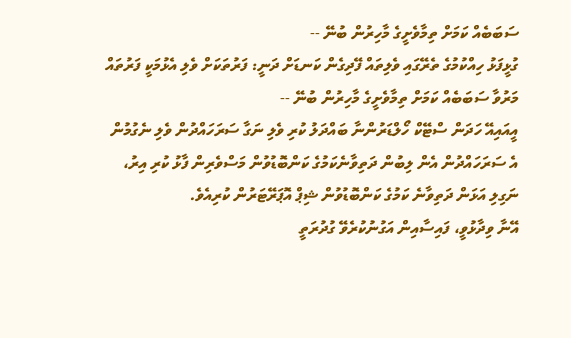ސަބަބެއް ކަމަށް ތިމާވެށީގެ މާހިރުން ބުނޭ --
ގުޅީފަޅު ހިއްކުމުގެ ތެރޭގައި ވެލިތައް ފޭދިގެން ކަނޑަށް ދަނީ: ފަރުތަކަށް ވެލި އެޅުމަކީ ފަރުތައް މަރުވާ ސަބަބެއް ކަމަށް ތިމާވެށީގެ މާހިރުން ބުނޭ --
އީއައިއޭ ހަދަން ސްޓޭކް ހޯލްޑަރުންނާ ބައްދަލު ކުރި ވެލި ނަގާ ސަރަހައްދުން ވެލި ނެގުމުން އެ ސަރަހައްދުން އެން ލިބުން ދަތިވާނެކަމުގެ ކަންބޮޑުވުން މަސްވެރިން ފާޅު ކުރި އިރު، ނަގިލި އަޅަން ދަތިވާނެ ކަމުގެ ކަންބޮޑުވުން ޝިޕް އޮޕަރޭޓަރުން ކުރިއެވެ.
އޭނާ ވިދާޅުވީ، ފައިސާއިން އަގުނުކުރެވޭ ގުދުރަތީ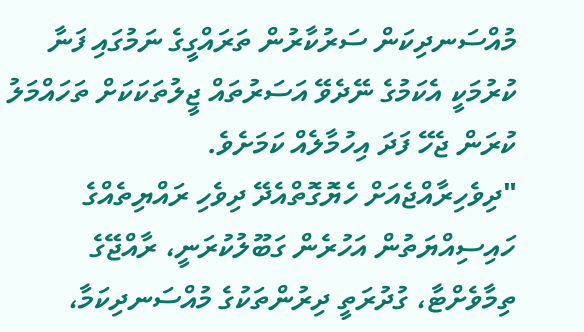މުއްސަނދިކަން ސަރުކާރުން ތަރައްގީގެ ނަމުގައި ފަނާ ކުރުމަކީ އެކަމުގެ ނޭދެވޭ އަސަރުތައް ޖީލުތަކަކަށް ތަހައްމަލު ކުރަން ޖެހޭ ފަދަ އިހުމާލެއް ކަމަށެވެ.
"ދިވެހިރާއްޖެއަށް ހެޔޮގޮތްއެދޭ ދިވެހި ރައްޔިތެއްގެ ހައިސިއްޔަތުން އަހުރެން ގަބޫލުކުރަނީ، ރާއްޖޭގެ ތިމާވެށްޓާ، ގުދުރަތީ ދިރުންތަކުގެ މުއްސަނދިކަމާ،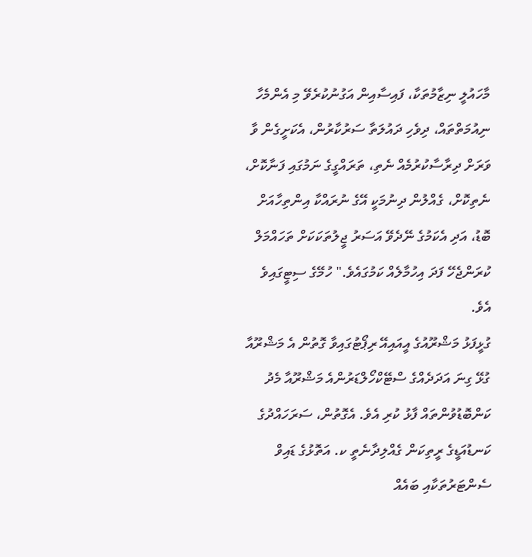މާހައުލީ ނިޒާމުތަކާ، ފައިސާއިން އަގުނުކުރެވޭ މި އެންމެހާ ނިއުމަތްތައް، ދިވެހި ދައުލަތާ ސަރުކާރުން، އެކަށީގެން ވާ ވަރަށް ދިރާސާކުރުމެއް ނެތި، ތަރައްގީގެ ނަމުގައި ފަނާކޮށް، ނެތިކޮށް، ގެއްލުން ދިނުމަކީ އޭގެ ނުރައްކާ އިންތިހާއަށް ބޮޑު، އަދި އެކަމުގެ ނޭދެވޭ އަސަރު ޖީލުތަކަކަށް ތަހައްމަލް ކުރަންޖެހޭ ފަދަ އިހުމާލެއް ކަމުގައެވެ." ހުމޭގެ ސިޓީގައިވެ އެވެ.
ގުޅީފަޅު މަޝްރޫއުގެ އީއައިއޭ ރިޕޯޓުގައިވާ ގޮތުން އެ މަޝްރޫއާ ގުޅޭ ގިނަ އަދަދެއްގެ ސްޓޭކްހޯލްޑަރުންއެ މަޝްރޫއާ މެދު ކަންބޮޑުވުންތައް ފާޅު ކުރި އެވެ. އެގޮތުން، ސަރަހައްދުގެ ކަނޑުއަޑީގެ ރީތިކަން ގެއްލިދާނެތީ ކ. އަތޮޅުގެ ޑައިވް ސެންޓަރުތަކާއި ބައެއް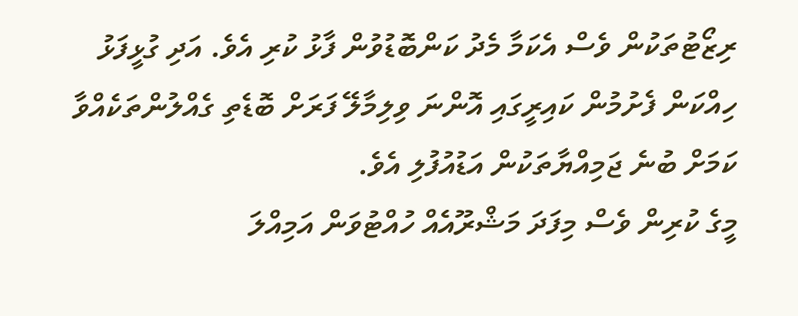ރިޒޯޓުތަކުން ވެސް އެކަމާ މެދު ކަންބޮޑުވުން ފާޅު ކުރި އެވެ. އަދި ގުޅީފަޅު ހިއްކަން ފެށުމުން ކައިރީގައި އޮންނަ ވިލިމާލޭ ފަރަށް ބޮޑެތި ގެއްލުންތަކެއްވާ ކަމަށް ބުނެ ޖަމިއްޔާތަކުން އަޑުއުފުލި އެވެ.
މީގެ ކުރިން ވެސް މިފަދަ މަޝްރޫއެއް ހުއްޓުވަން އަމިއްލަ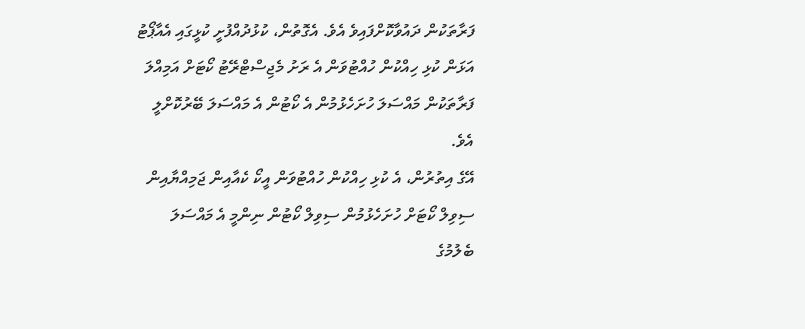ފަރާތަކުން ދައުވާކޮށްފައިވެ އެވެ. އެގޮތުން، ކުޅުދުއްފުށީ ކުޅީގައި އެއާޕޯޓު އަޅަން ކުޅި ހިއްކުން ހުއްޓުވަން އެ ރަށު މެޖިސްޓްރޭޓު ކޯޓަށް އަމިއްލަ ފަރާތަކުން މައްސަލަ ހުށަހެޅުމުން އެ ކޯޓުން އެ މައްސަލަ ބޭރުކޮށްލީ އެވެ.
އޭގެ އިތުރުން، އެ ކުޅި ހިއްކުން ހުއްޓުވަން އީކޯ ކެއާއިން ޖަމިއްޔާއިން ސިވިލް ކޯޓަށް ހުށަހެޅުމުން ސިވިލް ކޯޓުން ނިންމީ އެ މައްސަލަ ބެލުމުގެ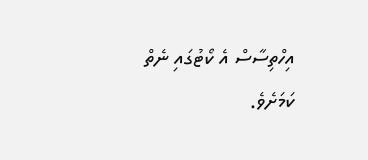އިހްތިސާސް އެ ކޯޓުގައި ނެތް ކަމަށެވެ.